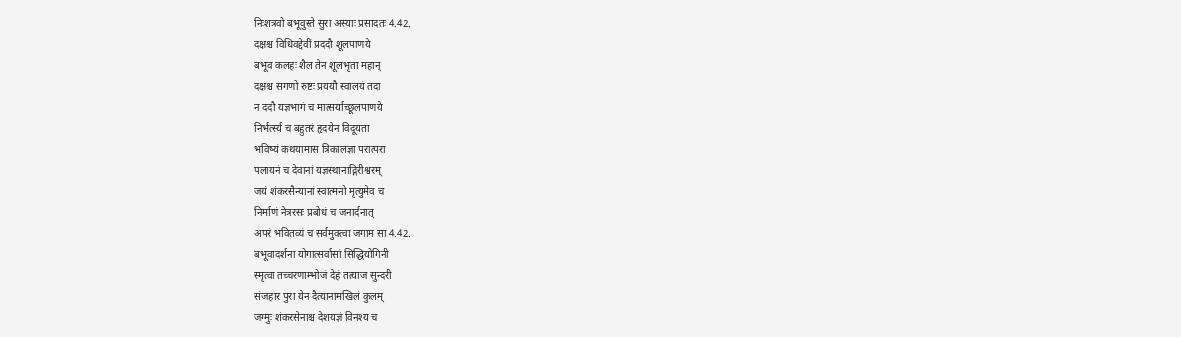निःशत्रवो बभूवुस्ते सुरा अस्याः प्रसादतः 4.42.
दक्षश्च विधिवद्देवीं प्रददौ शूलपाणये
बभूव कलहः शैल तेन शूलभृता महान्
दक्षश्च सगणो रुष्टः प्रययौ स्वालयं तदा
न ददौ यज्ञभागं च मात्सर्याच्छूलपाणये
निर्भर्त्स्य च बहुतरं हृदयेन विदूयता
भविष्यं कथयामास त्रिकालज्ञा परात्परा
पलायनं च देवानां यज्ञस्थानाद्गिरीश्वरम्
जयं शंकरसैन्यानां स्वात्मनो मृत्युमेव च
निर्माणं नेत्ररसः प्रबोधं च जनार्दनात्
अपरं भवितव्यं च सर्वमुक्त्वा जगाम सा 4.42.
बभूवादर्शना योगात्सर्वासां सिद्धियोगिनी
स्मृत्वा तच्चरणाम्भोजं देहं तत्याज सुन्दरी
संजहार पुरा येन दैत्यानामखिलं कुलम्
जग्मुः शंकरसेनाश्च देशयज्ञं विनश्य च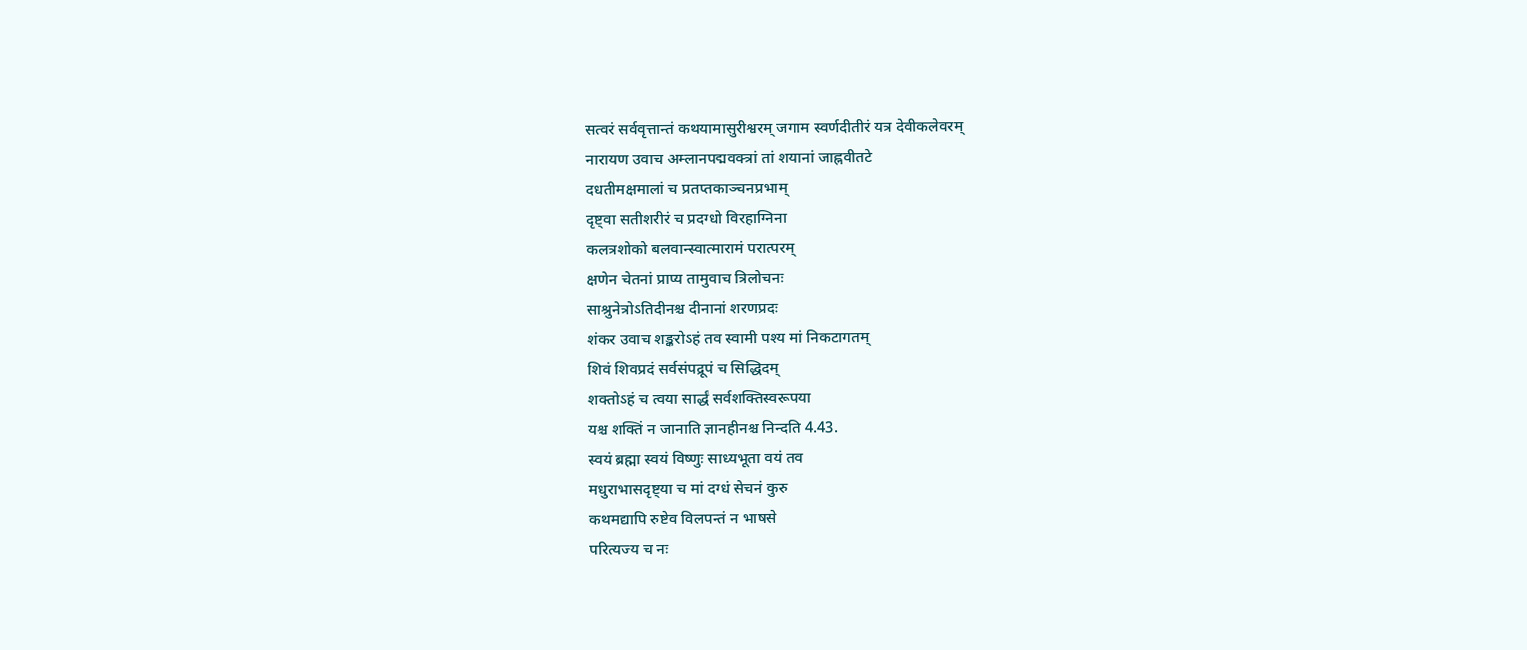सत्वरं सर्ववृत्तान्तं कथयामासुरीश्वरम् जगाम स्वर्णदीतीरं यत्र देवीकलेवरम्
नारायण उवाच अम्लानपद्मवक्त्रां तां शयानां जाह्नवीतटे
दधतीमक्षमालां च प्रतप्तकाञ्चनप्रभाम्
दृष्ट्वा सतीशरीरं च प्रदग्धो विरहाग्निना
कलत्रशोको बलवान्स्वात्मारामं परात्परम्
क्षणेन चेतनां प्राप्य तामुवाच त्रिलोचनः
साश्रुनेत्रोऽतिदीनश्च दीनानां शरणप्रदः
शंकर उवाच शङ्करोऽहं तव स्वामी पश्य मां निकटागतम्
शिवं शिवप्रदं सर्वसंपद्रूपं च सिद्धिदम्
शक्तोऽहं च त्वया सार्द्धं सर्वशक्तिस्वरूपया
यश्च शक्तिं न जानाति ज्ञानहीनश्च निन्दति 4.43.
स्वयं ब्रह्मा स्वयं विष्णुः साध्यभूता वयं तव
मधुराभासदृष्ट्या च मां दग्धं सेचनं कुरु
कथमद्यापि रुष्टेव विलपन्तं न भाषसे
परित्यज्य च नः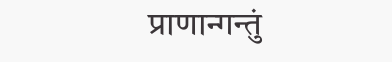प्राणान्गन्तुं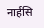नार्हसि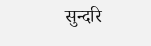सुन्दरि